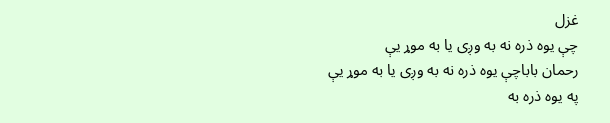غزل
چې يوه ذره نه به وږی يا به موړ يې
رحمان باباچې يوه ذره نه به وږی يا به موړ يې
په يوه ذره به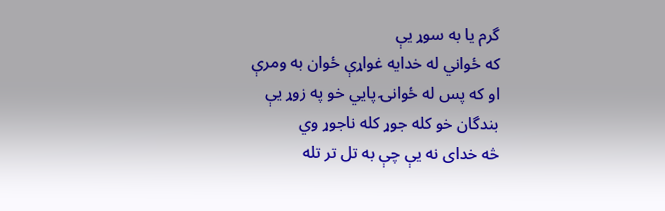گرم يا به سوړ يې
که ځواني له خدايه غواړې ځوان به ومرې
او که پس له ځوانۍ پايي خو په زوړ يې
بندگان خو کله جوړ کله ناجوړ وي
څه خدای نه يې چې به تل تر تله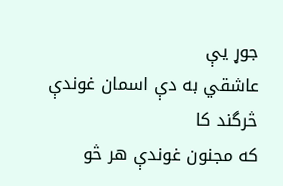جوړ يې
عاشقي به دې اسمان غوندې څرگند کا
که مجنون غوندې هر څو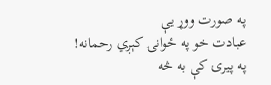په صورت ووړ يې
عبادت خو په ځوانۍ کېږي رحمانه!
په پيرۍ کې به څه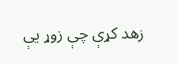زهد کړې چې زوړ يې